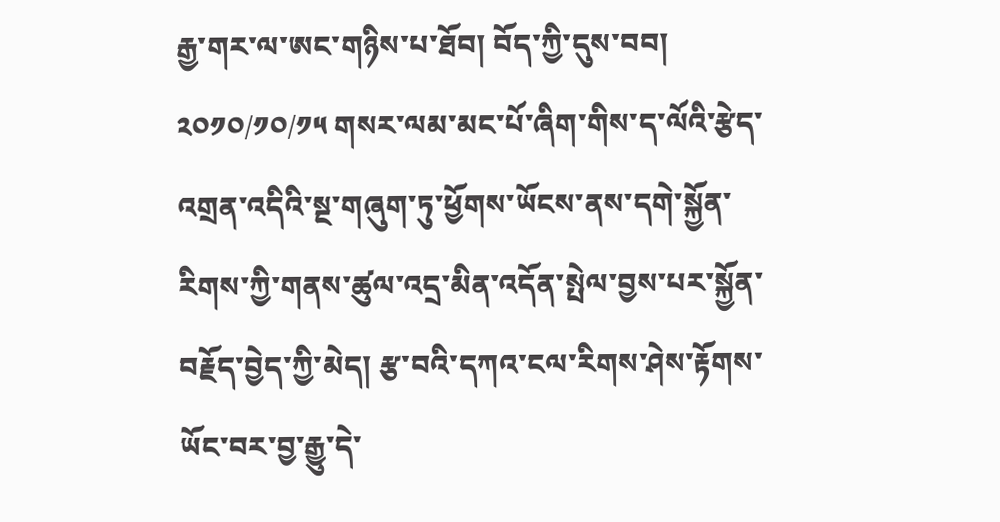རྒྱ་གར་ལ་ཨང་གཉིས་པ་ཐོབ། བོད་ཀྱི་དུས་བབ། ༢༠༡༠/༡༠/༡༥ གསར་ལམ་མང་པོ་ཞིག་གིས་ད་ལོའི་རྩེད་འགྲན་འདིའི་སྔ་གཞུག་ཏུ་ཕྱོགས་ཡོངས་ནས་དགེ་སྐྱོན་རིགས་ཀྱི་གནས་ཚུལ་འདྲ་མིན་འདོན་སྤེལ་བྱས་པར་སྐྱོན་བརྗོད་བྱེད་ཀྱི་མེད། རྩ་བའི་དཀའ་ངལ་རིགས་ཤེས་རྟོགས་ཡོང་བར་བྱ་རྒྱུ་དེ་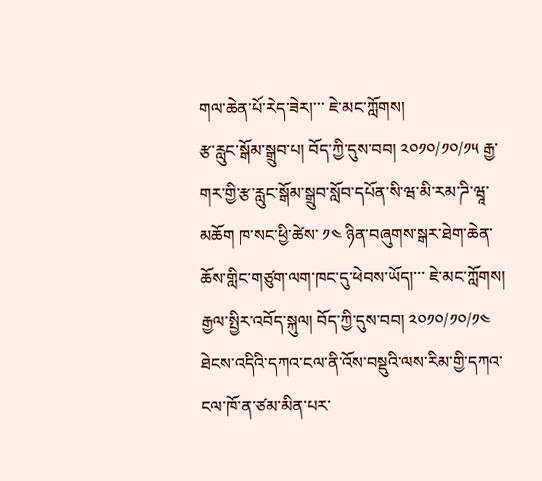གལ་ཆེན་པོ་རེད་ཟེར།་་་ ཇེ་མང་ཀློགས།
རྩ་རླུང་སྒོམ་སྒྲུབ་པ། བོད་ཀྱི་དུས་བབ། ༢༠༡༠/༡༠/༡༥ རྒྱ་གར་གྱི་རྩ་རླུང་སྒོམ་སྒྲུབ་སློབ་དཔོན་སི་ཝ་མི་རམ་ཌི་ཝཱ་མཆོག ཁ་སང་ཕྱི་ཚེས་ ༡༤ ཉིན་བཞུགས་སྒར་ཐེག་ཆེན་ཆོས་གླིང་གཙུག་ལག་ཁང་དུ་ཕེབས་ཡོད།་་་ ཇེ་མང་ཀློགས།
རྒྱལ་སྤྱིར་འབོད་སྐུལ། བོད་ཀྱི་དུས་བབ། ༢༠༡༠/༡༠/༡༤ ཐེངས་འདིའི་དཀའ་ངལ་ནི་འོས་བསྡུའི་ལས་རིམ་གྱི་དཀའ་ངལ་ཁོ་ན་ཙམ་མིན་པར་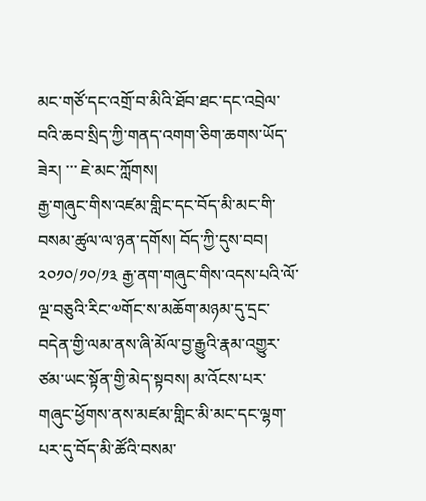མང་གཙོ་དང་འགྲོ་བ་མིའི་ཐོབ་ཐང་དང་འབྲེལ་བའི་ཆབ་སྲིད་ཀྱི་གནད་འགག་ཅིག་ཆགས་ཡོད་ཟེར། ་་་ ཇེ་མང་ཀློགས།
རྒྱ་གཞུང་གིས་འཛམ་གླིང་དང་བོད་མི་མང་གི་བསམ་ཚུལ་ལ་ཉན་དགོས། བོད་ཀྱི་དུས་བབ། ༢༠༡༠/༡༠/༡༣ རྒྱ་ནག་གཞུང་གིས་འདས་པའི་ལོ་ལྔ་བཅུའི་རིང་༧གོང་ས་མཆོག་མཉམ་དུ་དྲང་བདེན་གྱི་ལམ་ནས་ཞི་མོལ་བྱ་རྒྱུའི་རྣམ་འགྱུར་ཙམ་ཡང་སྟོན་གྱི་མེད་སྟབས། མ་འོངས་པར་གཞུང་ཕྱོགས་ནས་མཛམ་གླིང་མི་མང་དང་ལྷག་པར་དུ་བོད་མི་ཚོའི་བསམ་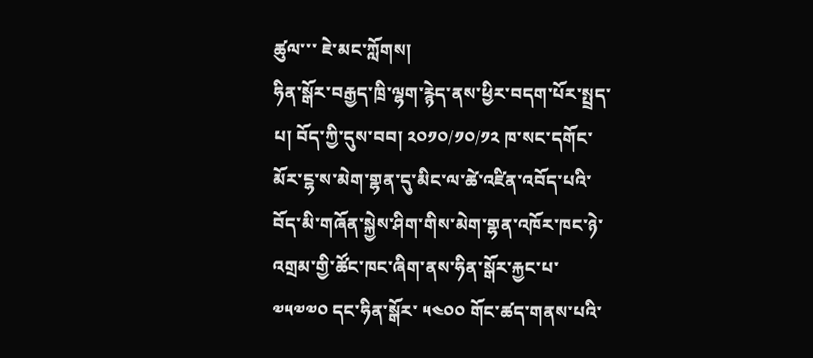ཚུལ་་་ ཇེ་མང་ཀློགས།
ཧིན་སྒོར་བརྒྱད་ཁྲི་ལྷག་རྙེད་ནས་ཕྱིར་བདག་པོར་སྤྲད་པ། བོད་ཀྱི་དུས་བབ། ༢༠༡༠/༡༠/༡༢ ཁ་སང་དགོང་མོར་ངྷ་ས་མེག་གྷན་དུ་མིང་ལ་ཚེ་འཛིན་འབོད་པའི་བོད་མི་གཞོན་སྐྱེས་ཤིག་གིས་མེག་གྷན་འཁོར་ཁང་ཉེ་འགྲམ་གྱི་ཚོང་ཁང་ཞིག་ནས་ཧིན་སྒོར་རྐྱང་པ་ ༧༥༧༧༠ དང་ཧིན་སྒོར་ ༥༤༠༠ གོང་ཚད་གནས་པའི་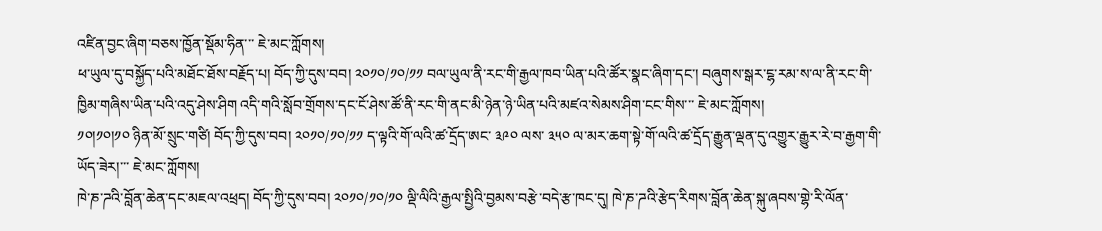འཛིན་བྱང་ཞིག་བཅས་ཁྱོན་སྡོམ་ཧིན་་་ ཇེ་མང་ཀློགས།
ཕ་ཡུལ་དུ་བསྐྱོད་པའི་མཐོང་ཐོས་བརྗོད་པ། བོད་ཀྱི་དུས་བབ། ༢༠༡༠/༡༠/༡༡ བལ་ཡུལ་ནི་རང་གི་རྒྱལ་ཁབ་ཡིན་པའི་ཚོར་སྣང་ཞིག་དང་། བཞུགས་སྒར་ངྷ་རམ་ས་ལ་ནི་རང་གི་ཁྱིམ་གཞིས་ཡིན་པའི་འདུ་ཤེས་ཤིག འདི་གའི་སློབ་གྲོགས་དང་ངོ་ཤེས་ཚོ་ནི་རང་གི་ནང་མི་ཉེན་ཉེ་ཡིན་པའི་མཛའ་སེམས་ཤིག་ངང་གིས་་་ ཇེ་མང་ཀློགས།
༡༠།༡༠།༡༠ ཉིན་མོ་སྲུང་གཙི། བོད་ཀྱི་དུས་བབ། ༢༠༡༠/༡༠/༡༡ ད་ལྟའི་གོ་ལའི་ཚ་དྲོད་ཨང་ ༣༩༠ ལས་ ༣༥༠ ལ་མར་ཆག་སྟེ་གོ་ལའི་ཚ་དྲོད་རྒྱུན་ལྡན་དུ་འགྱུར་རྒྱུར་རེ་བ་རྒྱག་གི་ཡོད་ཟེར།་་་ ཇེ་མང་ཀློགས།
ཁེ་ཎ་ཌའི་བློན་ཆེན་དང་མཇལ་འཕྲད། བོད་ཀྱི་དུས་བབ། ༢༠༡༠/༡༠/༡༠ ལྡི་ལིའི་རྒྱལ་སྤྱིའི་བྱམས་བརྩེ་བདེ་རྩ་ཁང་དུ། ཁེ་ཎ་ཌའི་རྩེད་རིགས་བློན་ཆེན་སྐུ་ཞབས་གྷེ་རི་ལོན་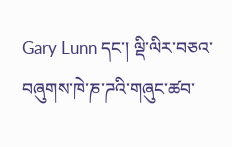Gary Lunn དང་། ལྡི་ལིར་བཅའ་བཞུགས་ཁེ་ཎ་ཌའི་གཞུང་ཚབ་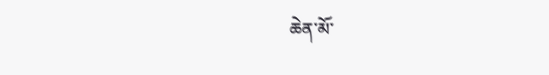ཆེན་མོ་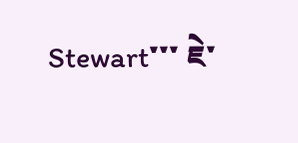Stewart་་་ ཇེ་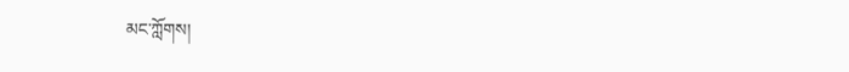མང་ཀློགས།